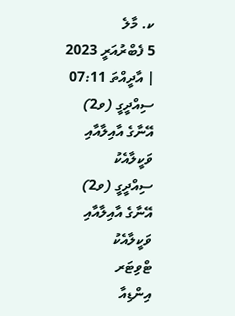ކ. މާލެ
5 ފެބްރުއަރީ 2023 | އާދީއްތަ 07:11
ސިއްދީގީ (ވ2) އޭނާގެ އާއިލާއާއި ވަކީލާއެކު
ސިއްދީގީ (ވ2) އޭނާގެ އާއިލާއާއި ވަކީލާއެކު
ޓްވިޓަރ
އިންޑިއާ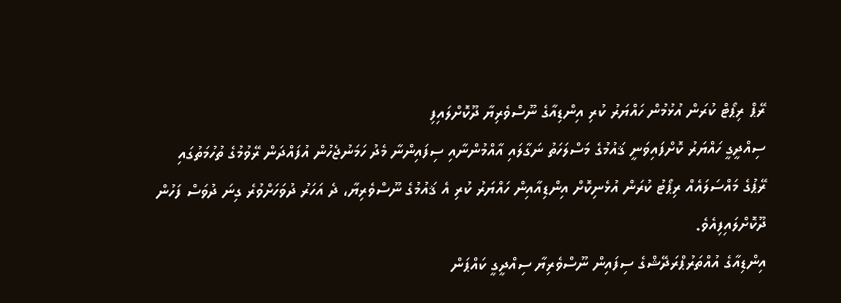ރޭޕް ރިޕޯޓް ކުރަން އުޅުމުން ހައްޔަރު ކުރި އިންޑިއާގެ ނޫސްވެރިޔާ ދޫކޮށްލައިފި
ސިއްދީގީ ހައްޔަރު ކޮށްފައިވަނީ ޤައުމުގެ މަސްލަހަތު ނަގާލައި އާއްމުންނާއި ސިފައިންނާ މެދު ހަމަނުޖެހުން އުފައްދަން ރޭވުމުގެ ތުހުމަތުގައި
ރޭޕުގެ މައްސަލައެއް ރިޕޯޓު ކުރަން އުޅެނިކޮށް އިންޑިއާއިން ހައްޔަރު ކުރި އެ ޤައުމުގެ ނޫސްވެރިޔާ، ދެ އަހަރު ދުވަހަށްވުރެ ގިނަ ދުވަސް ފަހުން ދޫކޮށްލައިފިއެވެ.
އިންޑިއާގެ އުއްތަރުޕްރަދޭޝްގެ ސިފައިން ނޫސްވެރިޔާ ސިއްދީގީ ކައްޕަން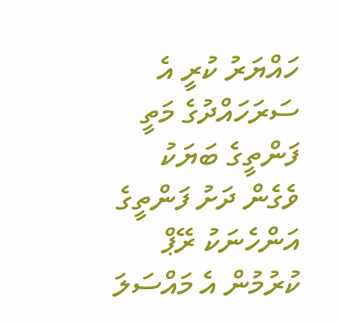ހައްޔަރު ކުރީ އެ ސަރަހައްދުގެ މަތީ ފަންތީގެ ބަޔަކު ވެގެން ދަށު ފަންތީގެ އަންހެނަކު ރޭޕް ކުރުމުން އެ މައްސަލަ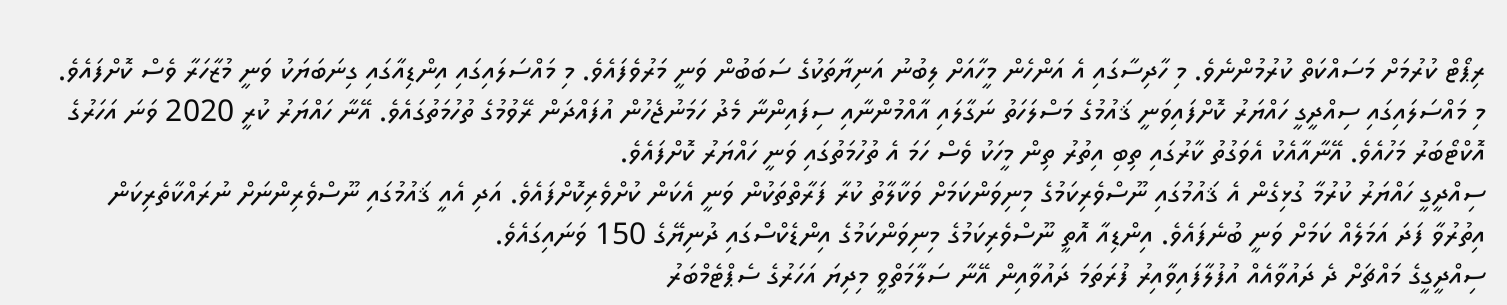ރިޕޯޓް ކުރުމަށް މަސައްކަތް ކުރުމުންނެވެ. މި ހާދިސާގައި އެ އަންހެން މީހާއަށް ލިބުނު އަނިޔާތަކުގެ ސަބަބުން ވަނީ މަރުވެފައެވެ. މި މައްސަލައިގައި އިންޑިއާގައި ގިނަބަޔަކު ވަނީ މުޒާހަރާ ވެސް ކޮށްފައެވެ.
މި މައްސަލައިގައި ސިއްދީގީ ހައްޔަރު ކޮށްފައިވަނީ ޤައުމުގެ މަސްލަހަތު ނަގާލައި އާއްމުންނާއި ސިފައިންނާ މެދު ހަމަނުޖެހުން އުފައްދަން ރޭވުމުގެ ތުހުމަތުގައެވެ. އޭނާ ހައްޔަރު ކުރީ 2020 ވަނަ އަހަރުގެ އޮކްޓޯބަރު މަހުއެވެ. އޭނާއާއެކު އެވަގުތު ކާރުގައި ތިބި އިތުރު ތިން މީހަކު ވެސް ހަމަ އެ ތުހުމަތުގައި ވަނީ ހައްޔަރު ކޮށްފައެވެ.
ސިއްދީގީ ހައްޔަރު ކުރުމާ ގުޅިގެން އެ ޤައުމުގައި ނޫސްވެރިކަމުގެ މިނިވަންކަމަށް ވަކާލާތު ކުރާ ފަރާތްތަކުން ވަނީ އެކަން ކުށްވެރިކޮށްފައެވެ. އަދި އެއީ ޤައުމުގައި ނޫސްވެރިންނަށް ނުރައްކާތެރިކަން އިތުރުވާ ފަދަ އަމަލެއް ކަމަށް ވަނީ ބުނެފައެވެ. އިންޑިއާ އޮތީ ނޫސްވެރިކަމުގެ މިނިވަންކަމުގެ އިންޑެކްސްގައި ދުނިޔޭގެ 150 ވަނައިގައެވެ.
ސިއްދީގީގެ މައްޗަށް ދެ ދައުވާއެއް އުފުލާފައިވާއިރު ފުރަތަމަ ދައުވާއިން އޭނާ ސަލާމަތްވީ މިދިޔަ އަހަރުގެ ސެޕްޓެމްބަރު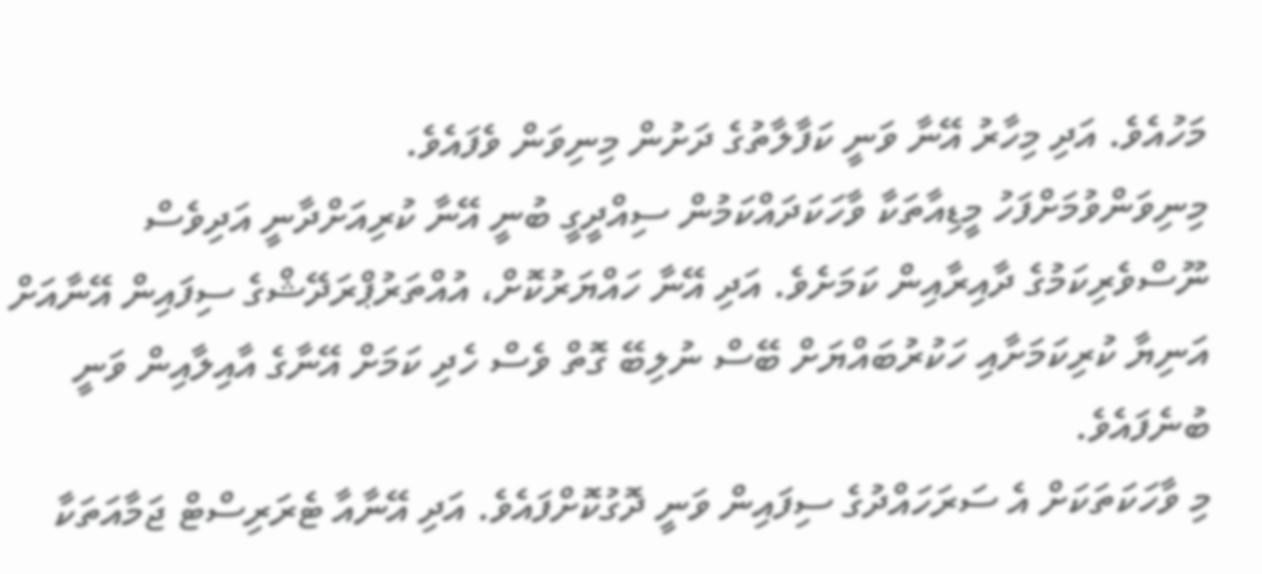މަހުއެވެ. އަދި މިހާރު އޭނާ ވަނީ ކަފާލާތުގެ ދަށުން މިނިވަން ވެފައެވެ.
މިނިވަންވުމަށްފަހު މީޑިއާތަކާ ވާހަކަދައްކަމުން ސިއްދީގީ ބުނީ އޭނާ ކުރިއަށްދާނީ އަދިވެސް ނޫސްވެރިކަމުގެ ދާއިރާއިން ކަމަށެވެ. އަދި އޭނާ ހައްޔަރުކޮށް، އުއްތަރުޕްރަދޭޝްގެ ސިފައިން އޭނާއަށް އަނިޔާ ކުރިކަމަށާއި ހަކުރުބައްޔަށް ބޭސް ނުލިބޭ ގޮތް ވެސް ހެދި ކަމަށް އޭނާގެ އާއިލާއިން ވަނީ ބުނެފައެވެ.
މި ވާހަކަތަކަށް އެ ސަރަހައްދުގެ ސިފައިން ވަނީ ދޮގުކޮށްފައެވެ. އަދި އޭނާއާ ޓެރަރިސްޓް ޖަމާއަތަކާ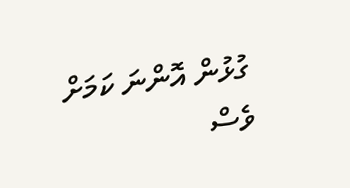ގުޅުން އޮންނަ ކަމަށް ވެސް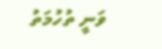ވަނީ ތުހުމަތު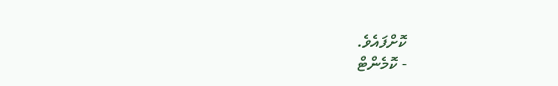ކޮށްފައެވެ.
- ކޮމެންޓް